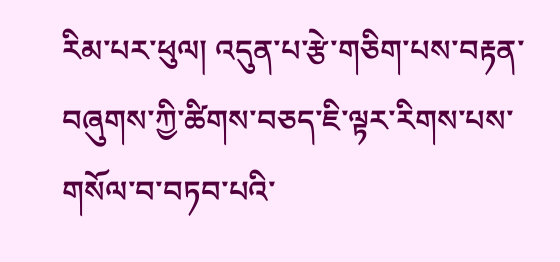རིམ་པར་ཕུལ། འདུན་པ་རྩེ་གཅིག་པས་བརྟན་བཞུགས་ཀྱི་ཚིགས་བཅད་ཇི་ལྟར་རིགས་པས་གསོལ་བ་བཏབ་པའི་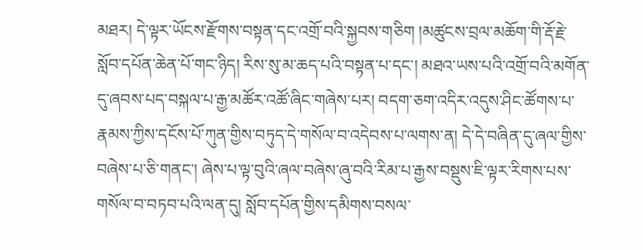མཐར། དེ་ལྟར་ཡོངས་རྫོགས་བསྟན་དང་འགྲོ་བའི་སྐྱབས་གཅིག །མཚུངས་བྲལ་མཆོག་གི་རྡོ་རྗེ་སློབ་དཔོན་ཆེན་པོ་གང་ཉིད། རིས་སུ་མ་ཆད་པའི་བསྟན་པ་དང་། མཐའ་ཡས་པའི་འགྲོ་བའི་མགོན་དུ་ཞབས་པད་བསྐལ་པ་རྒྱ་མཚོར་འཚོ་ཞིང་གཞེས་པར། བདག་ཅག་འདིར་འདུས་ཤིང་ཚོགས་པ་རྣམས་ཀྱིས་དངོས་པོ་ཀུན་གྱིས་བཏུད་དེ་གསོལ་བ་འདེབས་པ་ལགས་ན། དེ་དེ་བཞིན་དུ་ཞལ་གྱིས་བཞེས་པ་ཅི་གནང་། ཞེས་པ་ལྟ་བུའི་ཞལ་བཞེས་ཞུ་བའི་རིམ་པ་རྒྱས་བསྡུས་ཇི་ལྟར་རིགས་པས་གསོལ་བ་བཏབ་པའི་ལན་དུ། སློབ་དཔོན་གྱིས་དམིགས་བསལ་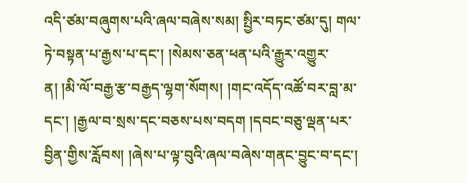འདི་ཙམ་བཞུགས་པའི་ཞལ་བཞེས་སམ། སྤྱིར་བཏང་ཙམ་དུ། གལ་ཏེ་བསྟན་པ་རྒྱས་པ་དང་། །སེམས་ཅན་ཕན་པའི་རྒྱུར་འགྱུར་ན། །མི་ལོ་བརྒྱ་རྩ་བརྒྱད་ལྷག་སོགས། །གང་འདོད་འཚོ་བར་བླ་མ་དང་། །རྒྱལ་བ་སྲས་དང་བཅས་པས་བདག །དབང་བཅུ་ལྡན་པར་བྱིན་གྱིས་རློབས། །ཞེས་པ་ལྟ་བུའི་ཞལ་བཞེས་གནང་བྱུང་བ་དང་།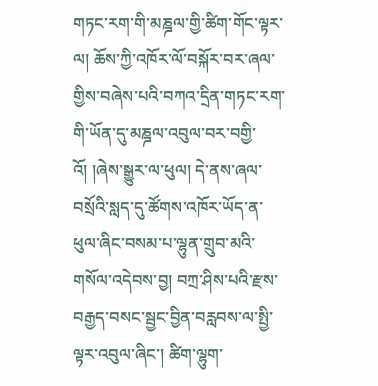གཏང་རག་གི་མཎྜལ་གྱི་ཚིག་གོང་ལྟར་ལ། ཆོས་ཀྱི་འཁོར་ལོ་བསྐོར་བར་ཞལ་གྱིས་བཞེས་པའི་བཀའ་དྲིན་གཏང་རག་གི་ཡོན་དུ་མཎྜལ་འབུལ་བར་བགྱི་འོ། །ཞེས་སྒྱུར་ལ་ཕུལ། དེ་ནས་ཞལ་བསྲོའི་སླད་དུ་ཚོགས་འཁོར་ཡོད་ན་ཕུལ་ཞིང་བསམ་པ་ལྷུན་གྲུབ་མའི་གསོལ་འདེབས་བྱ། བཀྲ་ཤིས་པའི་རྫས་བརྒྱད་བསང་སྦྱང་བྱིན་བརླབས་ལ་སྤྱི་ལྟར་འབུལ་ཞིང་། ཚིག་ལྷུག་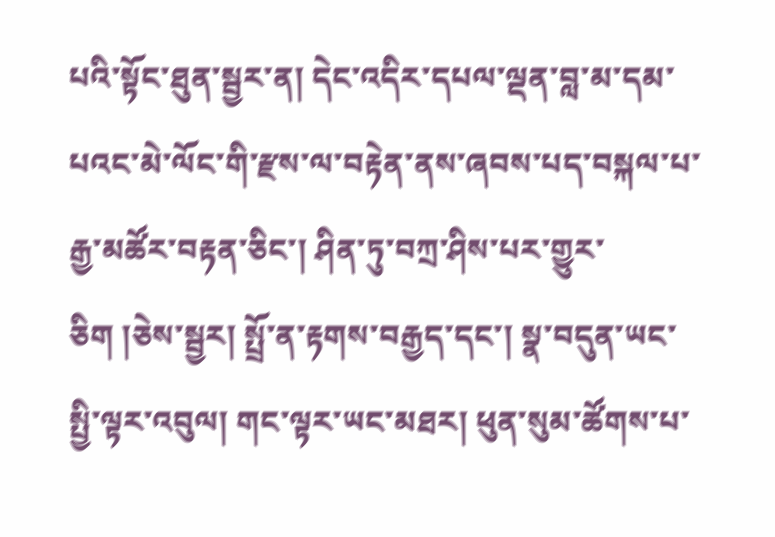པའི་སྟོང་ཐུན་སྦྱར་ན། དེང་འདིར་དཔལ་ལྡན་བླ་མ་དམ་པའང་མེ་ལོང་གི་རྫས་ལ་བརྟེན་ནས་ཞབས་པད་བསྐལ་པ་རྒྱ་མཚོར་བརྟན་ཅིང་། ཤིན་ཏུ་བཀྲ་ཤིས་པར་གྱུར་ཅིག །ཅེས་སྦྱར། སྤྲོ་ན་རྟགས་བརྒྱད་དང་། སྣ་བདུན་ཡང་སྤྱི་ལྟར་འབུལ། གང་ལྟར་ཡང་མཐར། ཕུན་སུམ་ཚོགས་པ་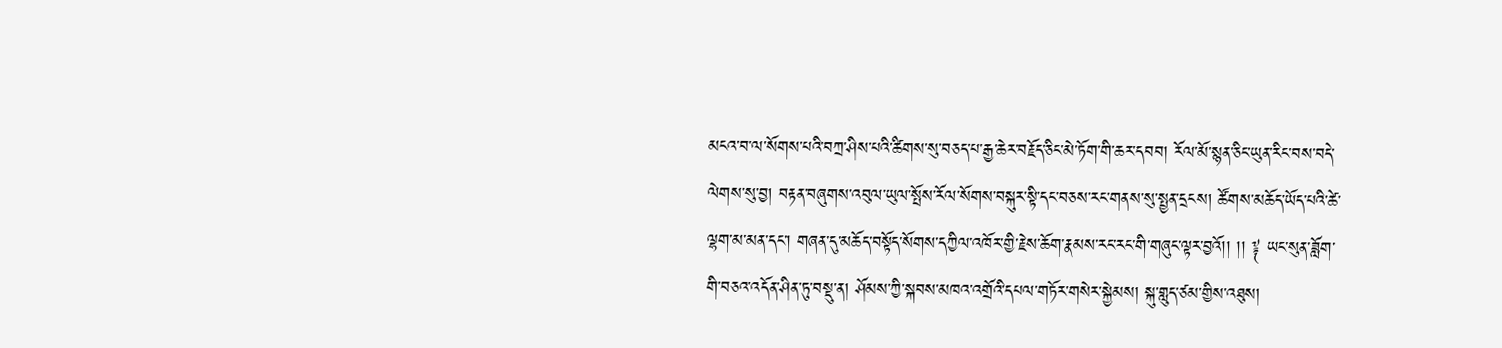མངའ་བ་ལ་སོགས་པའི་བཀྲ་ཤིས་པའི་ཚིགས་སུ་བཅད་པ་རྒྱ་ཆེར་བརྗོད་ཅིང་མེ་ཏོག་གི་ཆར་དབབ། རོལ་མོ་སྙན་ཅིང་ཡུན་རིང་བས་བདེ་ལེགས་སུ་བྱ། བརྟན་བཞུགས་འབུལ་ཡུལ་སྤོས་རོལ་སོགས་བསྐུར་སྟི་དང་བཅས་རང་གནས་སུ་སྤྱན་དྲངས། ཚོགས་མཆོད་ཡོད་པའི་ཚེ་ལྷག་མ་མན་དང་། གཞན་དུ་མཆོད་བསྟོད་སོགས་དཀྱིལ་འཁོར་གྱི་རྗེས་ཆོག་རྣམས་རང་རང་གི་གཞུང་ལྟར་བྱའོ།། །། ༈ ཡང་སུན་ཟློག་གི་བཅའ་འདོན་ཤིན་ཏུ་བསྡུ་ན། ཤོམས་ཀྱི་སྐབས་མཁའ་འགྲོའི་དཔལ་གཏོར་གསེར་སྐྱེམས། སྐུ་གླུད་ཙམ་གྱིས་འཐུས།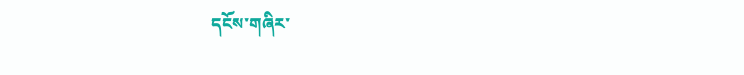དངོས་གཞིར་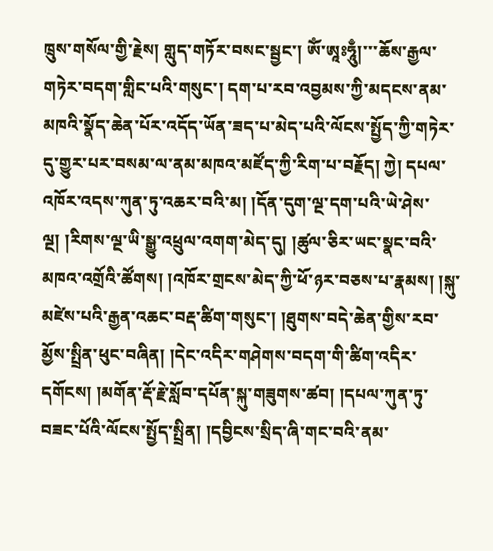ཁྲུས་གསོལ་གྱི་རྗེས། གླུད་གཏོར་བསང་སྦྱང་། ཨོཾ་ཨཱཿཧཱུྃ།་་་ཆོས་རྒྱལ་གཏེར་བདག་གླིང་པའི་གསུང་། དག་པ་རབ་འབྱམས་ཀྱི་མདངས་ནམ་མཁའི་སྣོད་ཆེན་པོར་འདོད་ཡོན་ཟད་པ་མེད་པའི་ལོངས་སྤྱོད་ཀྱི་གཏེར་དུ་གྱུར་པར་བསམ་ལ་ནམ་མཁའ་མཛོད་ཀྱི་རིག་པ་བརྗོད། ཀྱེ། དཔལ་འཁོར་འདས་ཀུན་ཏུ་འཆར་བའི་མ། །དོན་དུག་ལྔ་དག་པའི་ཡེ་ཤེས་ལྔ། །རིགས་ལྔ་ཡི་སྒྱུ་འཕྲུལ་འགག་མེད་དུ། །ཚུལ་ཅིར་ཡང་སྣང་བའི་མཁའ་འགྲོའི་ཚོགས། །འཁོར་གྲངས་མེད་ཀྱི་ཕོ་ཉར་བཅས་པ་རྣམས། །སྐུ་མཛེས་པའི་རྒྱན་འཆང་བརྡ་ཚིག་གསུང་། །ཐུགས་བདེ་ཆེན་གྱིས་རབ་མྱོས་སྤྲིན་ཕུང་བཞིན། །དེང་འདིར་གཤེགས་བདག་གི་ཚིག་འདིར་དགོངས། །མགོན་རྡོ་རྗེ་སློབ་དཔོན་སྐུ་གཟུགས་ཚབ། །དཔལ་ཀུན་ཏུ་བཟང་པོའི་ལོངས་སྤྱོད་སྤྲིན། །དབྱིངས་སྲིད་ཞི་གང་བའི་ནམ་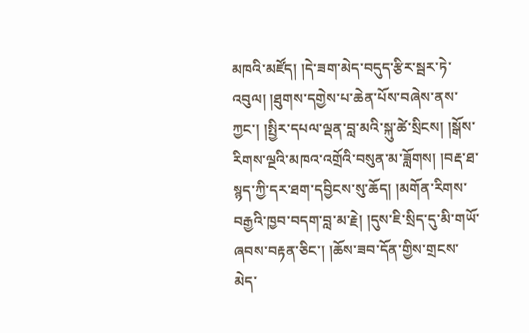མཁའི་མཛོད། །དེ་ཟག་མེད་བདུད་རྩིར་སྦར་ཏེ་འབུལ། །ཐུགས་དགྱེས་པ་ཆེན་པོས་བཞེས་ནས་ཀྱང་། །སྤྱིར་དཔལ་ལྡན་བླ་མའི་སྐུ་ཚེ་སྲིངས། །སྒོས་རིགས་ལྔའི་མཁའ་འགྲོའི་བསུན་མ་ཟློགས། །བརྡ་ཐ་སྙད་ཀྱི་དར་ཐག་དབྱིངས་སུ་ཆོད། །མགོན་རིགས་བརྒྱའི་ཁྱབ་བདག་བླ་མ་རྗེ། །དུས་ཇི་སྲིད་དུ་མི་གཡོ་ཞབས་བརྟན་ཅིང་། །ཆོས་ཟབ་དོན་གྱིས་གྲངས་མེད་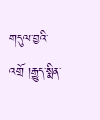གདུལ་བྱའི་འགྲོ །རྒྱུད་སྨིན་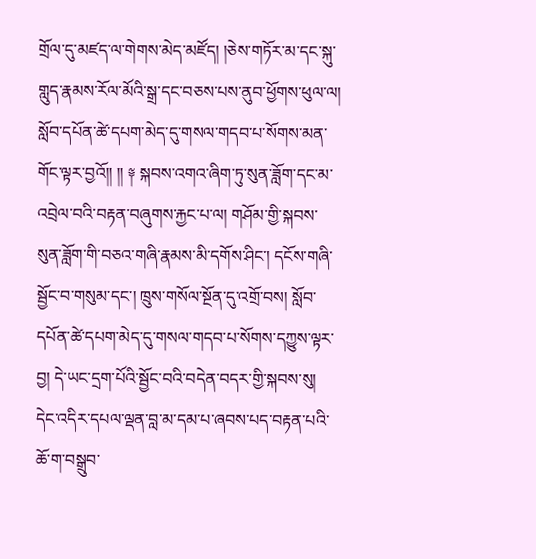གྲོལ་དུ་མཛད་ལ་གེགས་མེད་མཛོད། །ཅེས་གཏོར་མ་དང་སྐུ་གླུད་རྣམས་རོལ་མོའི་སྒྲ་དང་བཅས་པས་ནུབ་ཕྱོགས་ཕུལ་ལ། སློབ་དཔོན་ཚེ་དཔག་མེད་དུ་གསལ་གདབ་པ་སོགས་མན་གོང་ལྟར་བྱའོ།། །། ༈ སྐབས་འགའ་ཞིག་ཏུ་སུན་ཟློག་དང་མ་འབྲེལ་བའི་བརྟན་བཞུགས་རྐྱང་པ་ལ། གཤོམ་གྱི་སྐབས་སུན་ཟློག་གི་བཅའ་གཞི་རྣམས་མི་དགོས་ཤིང་། དངོས་གཞི་སྦྱོང་བ་གསུམ་དང་། ཁྲུས་གསོལ་སྔོན་དུ་འགྲོ་བས། སློབ་དཔོན་ཚེ་དཔག་མེད་དུ་གསལ་གདབ་པ་སོགས་དཀྱུས་ལྟར་བྱ། དེ་ཡང་དྲག་པོའི་སྦྱོང་བའི་བདེན་བདར་གྱི་སྐབས་སུ། དེང་འདིར་དཔལ་ལྡན་བླ་མ་དམ་པ་ཞབས་པད་བརྟན་པའི་ཆོ་ག་བསྒྲུབ་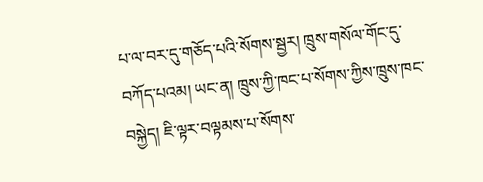པ་ལ་བར་དུ་གཅོད་པའི་སོགས་སྦྱར། ཁྲུས་གསོལ་གོང་དུ་བཀོད་པའམ། ཡང་ན། ཁྲུས་ཀྱི་ཁང་པ་སོགས་ཀྱིས་ཁྲུས་ཁང་བསྐྱེད། ཇི་ལྟར་བལྟམས་པ་སོགས་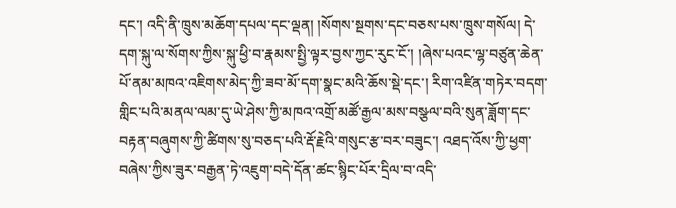དང་། འདི་ནི་ཁྲུས་མཆོག་དཔལ་དང་ལྡན། །སོགས་སྔགས་དང་བཅས་པས་ཁྲུས་གསོལ། དེ་དག་སྐུ་ལ་སོགས་ཀྱིས་སྐུ་ཕྱི་བ་རྣམས་སྤྱི་ལྟར་བྱས་ཀྱང་རུང་ངོ་། །ཞེས་པའང་ལྷ་བཙུན་ཆེན་པོ་ནམ་མཁའ་འཇིགས་མེད་ཀྱི་ཟབ་མོ་དག་སྣང་མའི་ཆོས་སྡེ་དང་། རིག་འཛིན་གཏེར་བདག་གླིང་པའི་མནལ་ལམ་དུ་ཡེ་ཤེས་ཀྱི་མཁའ་འགྲོ་མཚོ་རྒྱལ་མས་བསྩལ་བའི་སུན་ཟློག་དང་བརྟན་བཞུགས་ཀྱི་ཚིགས་སུ་བཅད་པའི་རྡོ་རྗེའི་གསུང་རྩ་བར་བཟུང་། འཐད་འོས་ཀྱི་ཕྱག་བཞེས་ཀྱིས་ཟུར་བརྒྱན་ཏེ་འཇུག་བདེ་དོན་ཚང་སྙིང་པོར་དྲིལ་བ་འདི་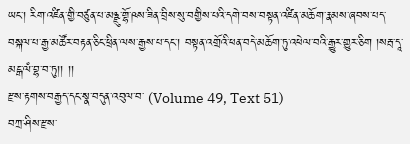ཡང་། རིག་འཛིན་གྱི་བཙུན་པ་མཉྫུ་གྷོ་ཥས་ཟིན་བྲིས་སུ་བགྱིས་པའི་དགེ་བས་བསྟན་འཛིན་མཆོག་རྣམས་ཞབས་པད་བསྐལ་པ་རྒྱ་མཚོར་བརྟན་ཅིང་ཕྲིན་ལས་རྒྱས་པ་དང་། བསྟན་འགྲོའི་ཕན་བདེ་མཆོག་ཏུ་འཕེལ་བའི་རྒྱུར་གྱུར་ཅིག །སརྦ་དཱ་མངྒ་ལཾ་བྷ་བ་ཏུ།། །།
རྫས་རྟགས་བརྒྱད་དང་སྣ་བདུན་འབུལ་བ་ (Volume 49, Text 51)
བཀྲ་ཤིས་རྫས་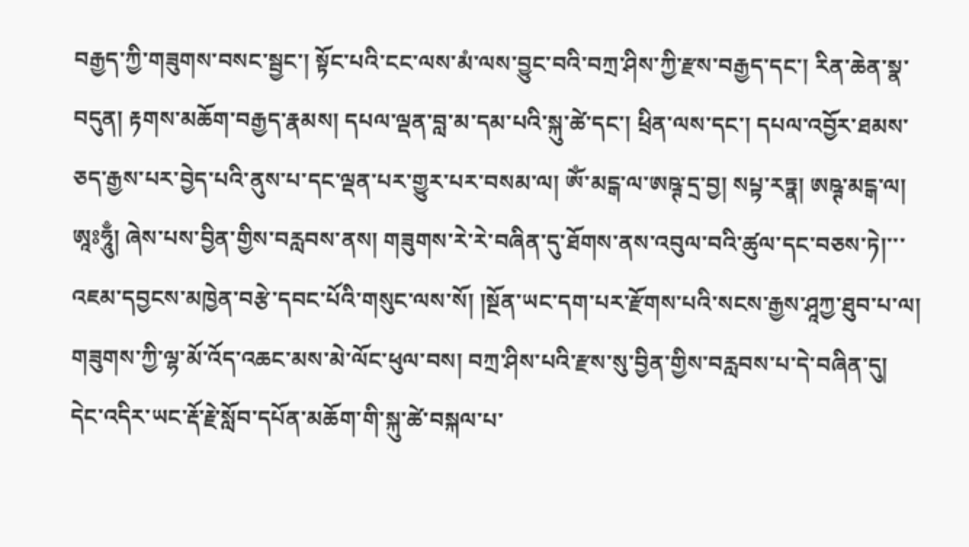བརྒྱད་ཀྱི་གཟུགས་བསང་སྦྱང་། སྟོང་པའི་ངང་ལས་མཾ་ལས་བྱུང་བའི་བཀྲ་ཤིས་ཀྱི་རྫས་བརྒྱད་དང་། རིན་ཆེན་སྣ་བདུན། རྟགས་མཆོག་བརྒྱད་རྣམས། དཔལ་ལྡན་བླ་མ་དམ་པའི་སྐུ་ཚེ་དང་། ཕྲིན་ལས་དང་། དཔལ་འབྱོར་ཐམས་ཅད་རྒྱས་པར་བྱེད་པའི་ནུས་པ་དང་ལྡན་པར་གྱུར་པར་བསམ་ལ། ཨོཾ་མངྒ་ལ་ཨཥྚ་དྲ་བྱ། སཔྟ་རཏྣ། ཨཥྚ་མངྒ་ལ། ཨཱཿཧཱུྃ། ཞེས་པས་བྱིན་གྱིས་བརླབས་ནས། གཟུགས་རེ་རེ་བཞིན་དུ་ཐོགས་ནས་འབུལ་བའི་ཚུལ་དང་བཅས་ཏེ།་་་འཇམ་དབྱངས་མཁྱེན་བརྩེ་དབང་པོའི་གསུང་ལས་སོ། །སྔོན་ཡང་དག་པར་རྫོགས་པའི་སངས་རྒྱས་ཤཱཀྱ་ཐུབ་པ་ལ། གཟུགས་ཀྱི་ལྷ་མོ་འོད་འཆང་མས་མེ་ལོང་ཕུལ་བས། བཀྲ་ཤིས་པའི་རྫས་སུ་བྱིན་གྱིས་བརླབས་པ་དེ་བཞིན་དུ། དེང་འདིར་ཡང་རྡོ་རྗེ་སློབ་དཔོན་མཆོག་གི་སྐུ་ཚེ་བསྐལ་པ་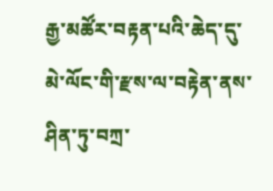རྒྱ་མཚོར་བརྟན་པའི་ཆེད་དུ་མེ་ལོང་གི་རྫས་ལ་བརྟེན་ནས་ཤིན་ཏུ་བཀྲ་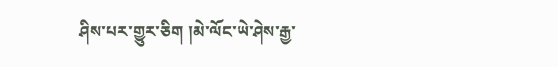ཤིས་པར་གྱུར་ཅིག །མེ་ལོང་ཡེ་ཤེས་རྒྱ་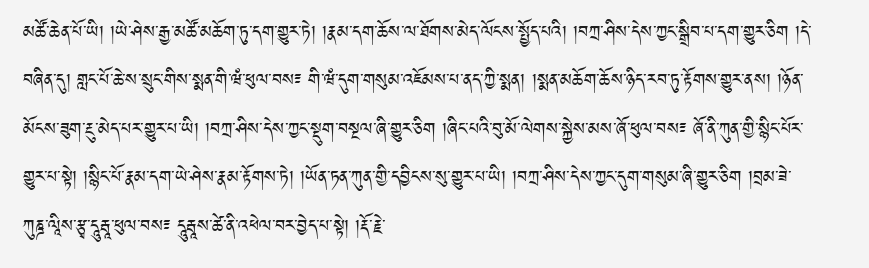མཚོ་ཆེན་པོ་ཡི། །ཡེ་ཤེས་རྒྱ་མཚོ་མཆོག་ཏུ་དག་གྱུར་ཏེ། །རྣམ་དག་ཆོས་ལ་ཐོགས་མེད་ལོངས་སྤྱོད་པའི། །བཀྲ་ཤིས་དེས་ཀྱང་སྒྲིབ་པ་དག་གྱུར་ཅིག །དེ་བཞིན་དུ། གླང་པོ་ཆེ་ས་སྲུང་གིས་སྨན་གི་ཝཾ་ཕུལ་བས༴ གི་ཝཾ་དུག་གསུམ་འཇོམས་པ་ནད་ཀྱི་སྨན། །སྨན་མཆོག་ཆོས་ཉིད་རབ་ཏུ་རྟོགས་གྱུར་ནས། །ཉོན་མོངས་ཟུག་རྔུ་མེད་པར་གྱུར་པ་ཡི། །བཀྲ་ཤིས་དེས་ཀྱང་སྡུག་བསྔལ་ཞི་གྱུར་ཅིག །ཞིང་པའི་བུ་མོ་ལེགས་སྐྱེས་མས་ཞོ་ཕུལ་བས༴ ཞོ་ནི་ཀུན་གྱི་སྙིང་པོར་གྱུར་པ་སྟེ། །སྙིང་པོ་རྣམ་དག་ཡེ་ཤེས་རྣམ་རྟོགས་ཏེ། །ཡོན་ཏན་ཀུན་གྱི་དབྱིངས་སུ་གྱུར་པ་ཡི། །བཀྲ་ཤིས་དེས་ཀྱང་དུག་གསུམ་ཞི་གྱུར་ཅིག །བྲམ་ཟེ་ཀུཎྜ་ལཱིས་རྩྭ་དཱུརྦཱ་ཕུལ་བས༴ དཱུརྦཱས་ཚེ་ནི་འཕེལ་བར་བྱེད་པ་སྟེ། །རྡོ་རྗེ་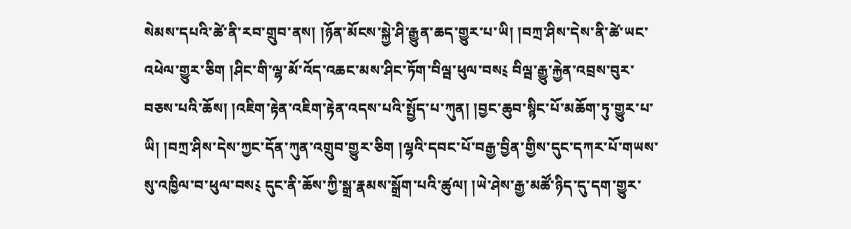སེམས་དཔའི་ཚེ་ནི་རབ་གྲུབ་ནས། །ཉོན་མོངས་སྐྱེ་ཤི་རྒྱུན་ཆད་གྱུར་པ་ཡི། །བཀྲ་ཤིས་དེས་ནི་ཚེ་ཡང་འཕེལ་གྱུར་ཅིག །ཤིང་གི་ལྷ་མོ་འོད་འཆང་མས་ཤིང་ཏོག་བིལྦ་ཕུལ་བས༴ བིལྦ་རྒྱུ་རྐྱེན་འབྲས་བུར་བཅས་པའི་ཆོས། །འཇིག་རྟེན་འཇིག་རྟེན་འདས་པའི་སྤྱོད་པ་ཀུན། །བྱང་ཆུབ་སྙིང་པོ་མཆོག་ཏུ་གྱུར་པ་ཡི། །བཀྲ་ཤིས་དེས་ཀྱང་དོན་ཀུན་འགྲུབ་གྱུར་ཅིག །ལྷའི་དབང་པོ་བརྒྱ་བྱིན་གྱིས་དུང་དཀར་པོ་གཡས་སུ་འཁྱིལ་བ་ཕུལ་བས༴ དུང་ནི་ཆོས་ཀྱི་སྒྲ་རྣམས་སྒྲོག་པའི་ཚུལ། །ཡེ་ཤེས་རྒྱ་མཚོ་ཉིད་དུ་དག་གྱུར་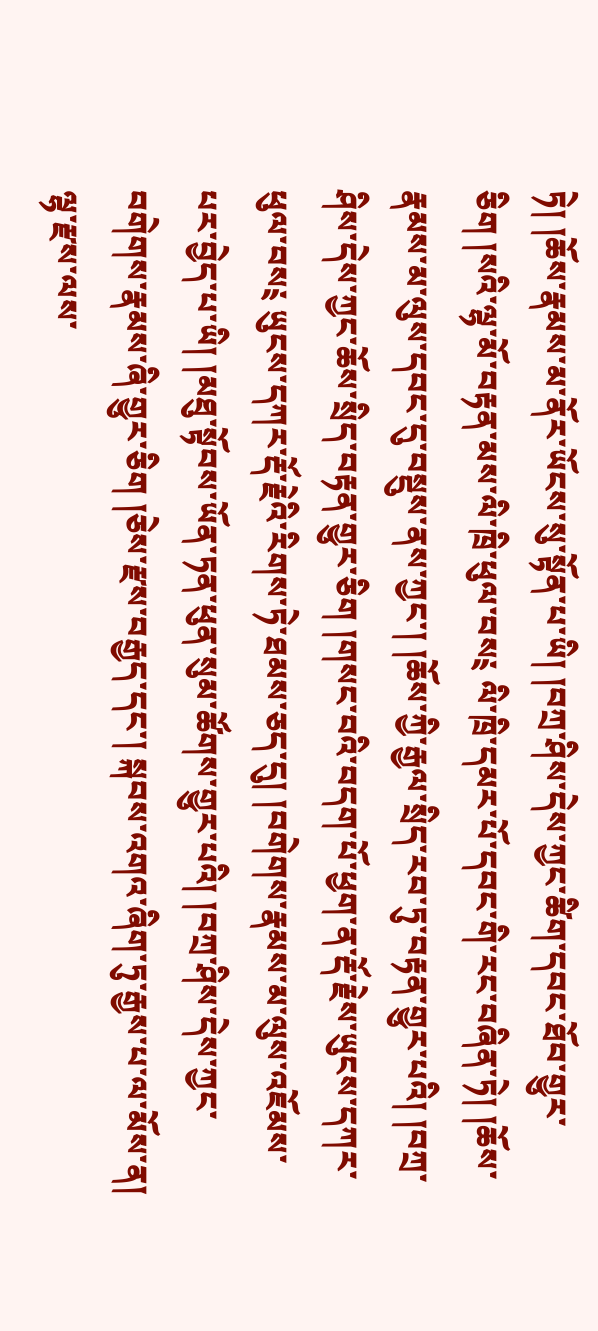ཏེ། །ཆོས་རྣམས་མ་ནོར་ཡོངས་སུ་སྟོན་པ་ཡི། །བཀྲ་ཤིས་དེས་ཀྱང་ཚིག་དབང་ཐོབ་གྱུར་ཅིག །སའི་ལྷ་མོ་བརྟན་མས་ལི་ཁྲི་ཕུལ་བས༴ ལི་ཁྲི་དམར་པོ་དབང་གི་རང་བཞིན་ཏེ། །ཆོས་རྣམས་མ་ལུས་དབང་དུ་བསྡུས་ནས་ཀྱང་། །ཆོས་ཀྱི་རྒྱལ་སྲིད་རབ་ཏུ་བརྟན་གྱུར་པའི། །བཀྲ་ཤིས་དེས་ཀྱང་ཆོས་སྲིད་བརྟན་གྱུར་ཅིག །གསང་བའི་བདག་པོ་ཕྱག་ན་རྡོ་རྗེས་ཡུངས་དཀར་ཕུལ་བས༴ ཡུངས་དཀར་རྡོ་རྗེའི་རིགས་ཏེ་ཐམས་ཅད་དུ། །བགེགས་རྣམས་མ་ལུས་འཇོམས་པར་བྱེད་པ་ཡི། །མཐུ་སྟོབས་ཡོན་ཏན་ཕུན་སུམ་ཚོགས་གྱུར་པའི། །བཀྲ་ཤིས་དེས་ཀྱང་བགེགས་རྣམས་ཞི་གྱུར་ཅིག །ཅེས་རྫས་བརྒྱད་དང་། སྐབས་འགའ་ཞིག་ཏུ་རྒྱས་པ་ལ་མོས་ན། ལྷ་རྫས་ལས་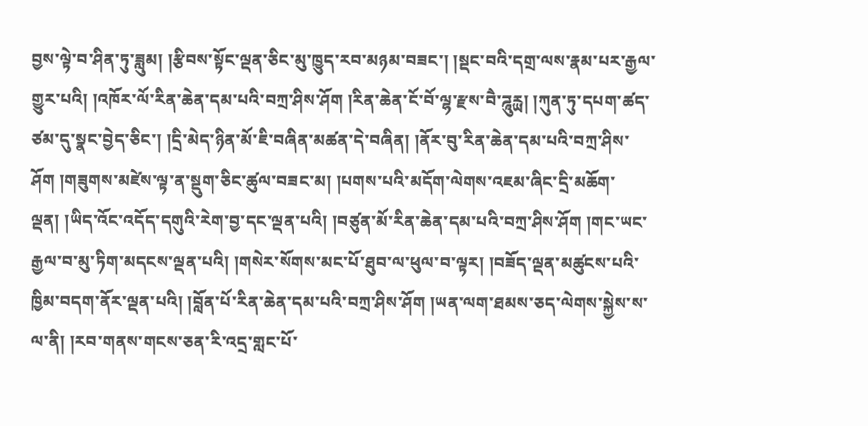བྱས་ལྟེ་བ་ཤིན་ཏུ་ཟླུམ། །རྩིབས་སྟོང་ལྡན་ཅིང་མུ་ཁྱུད་རབ་མཉམ་བཟང་། །སྡང་བའི་དགྲ་ལས་རྣམ་པར་རྒྱལ་གྱུར་པའི། །འཁོར་ལོ་རིན་ཆེན་དམ་པའི་བཀྲ་ཤིས་ཤོག །རིན་ཆེན་ངོ་བོ་ལྷ་རྫས་བཻ་ཌཱུརྻ། །ཀུན་ཏུ་དཔག་ཚད་ཙམ་དུ་སྣང་བྱེད་ཅིང་། །དྲི་མེད་ཉིན་མོ་ཇི་བཞིན་མཚན་དེ་བཞིན། །ནོར་བུ་རིན་ཆེན་དམ་པའི་བཀྲ་ཤིས་ཤོག །གཟུགས་མཛེས་ལྟ་ན་སྡུག་ཅིང་ཚུལ་བཟང་མ། །པགས་པའི་མདོག་ལེགས་འཇམ་ཞིང་དྲི་མཆོག་ལྡན། །ཡིད་འོང་འདོད་དགུའི་རེག་བྱ་དང་ལྡན་པའི། །བཙུན་མོ་རིན་ཆེན་དམ་པའི་བཀྲ་ཤིས་ཤོག །གང་ཡང་རྒྱལ་བ་མུ་ཏིག་མདངས་ལྡན་པའི། །གསེར་སོགས་མང་པོ་ཐུབ་ལ་ཕུལ་བ་ལྟར། །བཟོད་ལྡན་མཚུངས་པའི་ཁྱིམ་བདག་ནོར་ལྡན་པའི། །བློན་པོ་རིན་ཆེན་དམ་པའི་བཀྲ་ཤིས་ཤོག །ཡན་ལག་ཐམས་ཅད་ལེགས་སྐྱེས་ས་ལ་ནི། །རབ་གནས་གངས་ཅན་རི་འདྲ་གླང་པོ་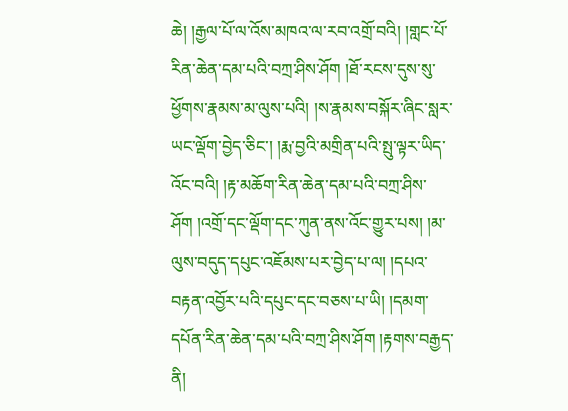ཆེ། །རྒྱལ་པོ་ལ་འོས་མཁའ་ལ་རབ་འགྲོ་བའི། །གླང་པོ་རིན་ཆེན་དམ་པའི་བཀྲ་ཤིས་ཤོག །ཐོ་རངས་དུས་སུ་ཕྱོགས་རྣམས་མ་ལུས་པའི། །ས་རྣམས་བསྐོར་ཞིང་སླར་ཡང་ལྡོག་བྱེད་ཅིང་། །རྨ་བྱའི་མགྲིན་པའི་སྤུ་ལྟར་ཡིད་འོང་བའི། །རྟ་མཆོག་རིན་ཆེན་དམ་པའི་བཀྲ་ཤིས་ཤོག །འགྲོ་དང་ལྡོག་དང་ཀུན་ནས་འོང་གྱུར་པས། །མ་ལུས་བདུད་དཔུང་འཇོམས་པར་བྱེད་པ་ལ། །དཔའ་བརྟན་འབྱོར་པའི་དཔུང་དང་བཅས་པ་ཡི། །དམག་དཔོན་རིན་ཆེན་དམ་པའི་བཀྲ་ཤིས་ཤོག །རྟགས་བརྒྱད་ནི།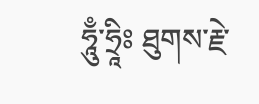ཧཱུྃ་ཧྲཱིཿ ཐུགས་རྗེ་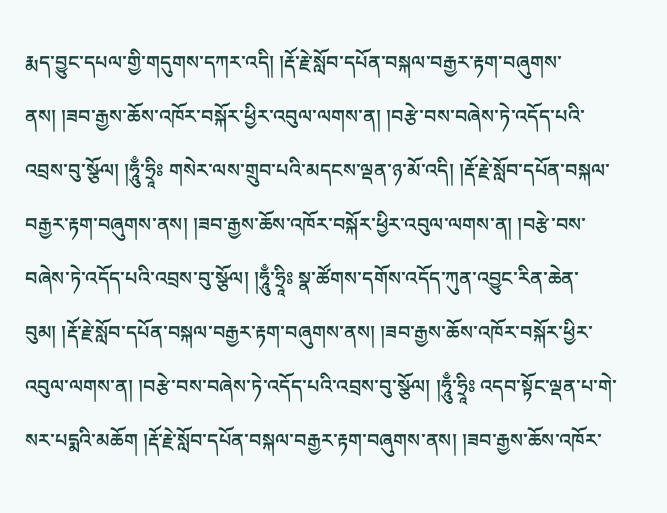རྨད་བྱུང་དཔལ་གྱི་གདུགས་དཀར་འདི། །རྡོ་རྗེ་སློབ་དཔོན་བསྐལ་བརྒྱར་རྟག་བཞུགས་ནས། །ཟབ་རྒྱས་ཆོས་འཁོར་བསྐོར་ཕྱིར་འབུལ་ལགས་ན། །བརྩེ་བས་བཞེས་ཏེ་འདོད་པའི་འབྲས་བུ་སྩོལ། །ཧཱུྃ་ཧྲཱིཿ གསེར་ལས་གྲུབ་པའི་མདངས་ལྡན་ཉ་མོ་འདི། །རྡོ་རྗེ་སློབ་དཔོན་བསྐལ་བརྒྱར་རྟག་བཞུགས་ནས། །ཟབ་རྒྱས་ཆོས་འཁོར་བསྐོར་ཕྱིར་འབུལ་ལགས་ན། །བརྩེ་བས་བཞེས་ཏེ་འདོད་པའི་འབྲས་བུ་སྩོལ། །ཧཱུྃ་ཧྲཱིཿ སྣ་ཚོགས་དགོས་འདོད་ཀུན་འབྱུང་རིན་ཆེན་བུམ། །རྡོ་རྗེ་སློབ་དཔོན་བསྐལ་བརྒྱར་རྟག་བཞུགས་ནས། །ཟབ་རྒྱས་ཆོས་འཁོར་བསྐོར་ཕྱིར་འབུལ་ལགས་ན། །བརྩེ་བས་བཞེས་ཏེ་འདོད་པའི་འབྲས་བུ་སྩོལ། །ཧཱུྃ་ཧྲཱིཿ འདབ་སྟོང་ལྡན་པ་གེ་སར་པདྨའི་མཆོག །རྡོ་རྗེ་སློབ་དཔོན་བསྐལ་བརྒྱར་རྟག་བཞུགས་ནས། །ཟབ་རྒྱས་ཆོས་འཁོར་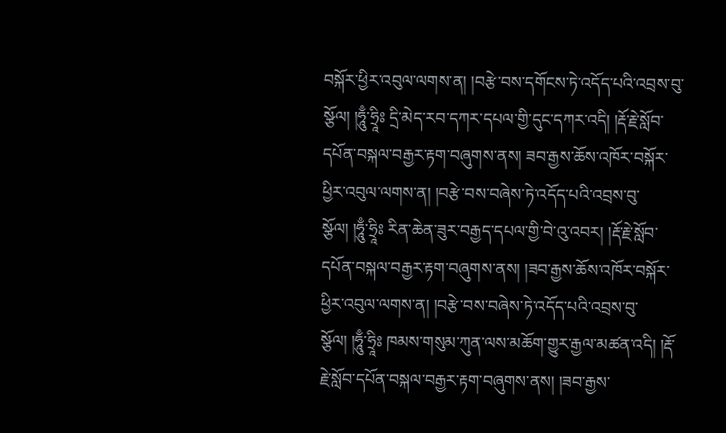བསྐོར་ཕྱིར་འབུལ་ལགས་ན། །བརྩེ་བས་དགོངས་ཏེ་འདོད་པའི་འབྲས་བུ་སྩོལ། །ཧཱུྃ་ཧྲཱིཿ དྲི་མེད་རབ་དཀར་དཔལ་གྱི་དུང་དཀར་འདི། །རྡོ་རྗེ་སློབ་དཔོན་བསྐལ་བརྒྱར་རྟག་བཞུགས་ནས། ཟབ་རྒྱས་ཆོས་འཁོར་བསྐོར་ཕྱིར་འབུལ་ལགས་ན། །བརྩེ་བས་བཞེས་ཏེ་འདོད་པའི་འབྲས་བུ་སྩོལ། །ཧཱུྃ་ཧྲཱིཿ རིན་ཆེན་ཟུར་བརྒྱད་དཔལ་གྱི་བེ་འུ་འབར། །རྡོ་རྗེ་སློབ་དཔོན་བསྐལ་བརྒྱར་རྟག་བཞུགས་ནས། །ཟབ་རྒྱས་ཆོས་འཁོར་བསྐོར་ཕྱིར་འབུལ་ལགས་ན། །བརྩེ་བས་བཞེས་ཏེ་འདོད་པའི་འབྲས་བུ་སྩོལ། །ཧཱུྃ་ཧྲཱིཿ ཁམས་གསུམ་ཀུན་ལས་མཆོག་གྱུར་རྒྱལ་མཚན་འདི། །རྡོ་རྗེ་སློབ་དཔོན་བསྐལ་བརྒྱར་རྟག་བཞུགས་ནས། །ཟབ་རྒྱས་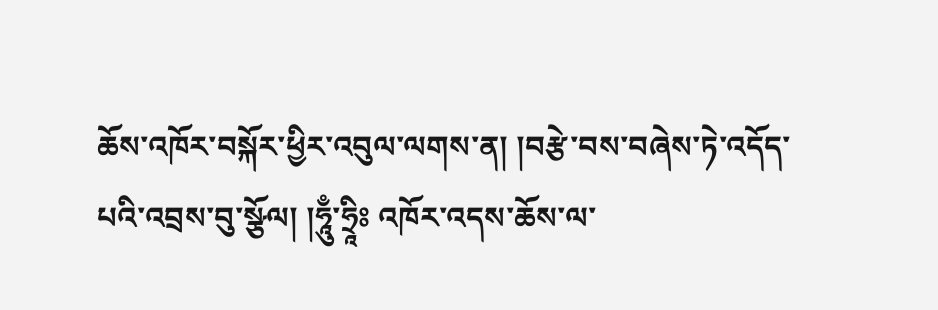ཆོས་འཁོར་བསྐོར་ཕྱིར་འབུལ་ལགས་ན། །བརྩེ་བས་བཞེས་ཏེ་འདོད་པའི་འབྲས་བུ་སྩོལ། །ཧཱུྃ་ཧྲཱིཿ འཁོར་འདས་ཆོས་ལ་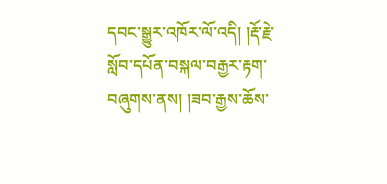དབང་སྒྱུར་འཁོར་ལོ་འདི། །རྡོ་རྗེ་སློབ་དཔོན་བསྐལ་བརྒྱར་རྟག་བཞུགས་ནས། །ཟབ་རྒྱས་ཆོས་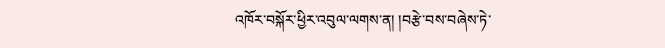འཁོར་བསྐོར་ཕྱིར་འབུལ་ལགས་ན། །བརྩེ་བས་བཞེས་ཏེ་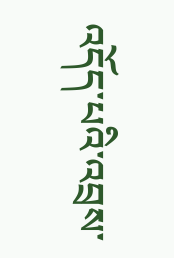འདོད་པའི་འབྲས་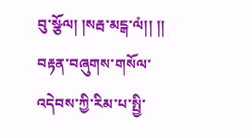བུ་སྩོལ། །སརྦ་མངྒ་ལཾ།། །།
བརྟན་བཞུགས་གསོལ་འདེབས་ཀྱི་རིམ་པ་སྤྱི་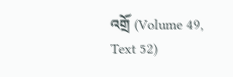འགྲོ (Volume 49, Text 52)